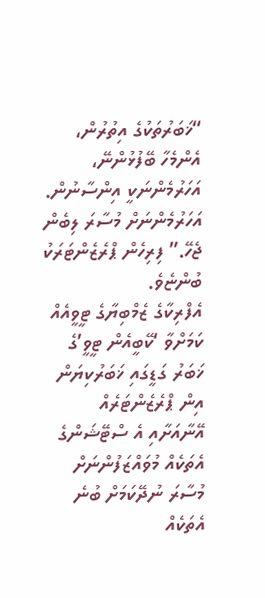“ޚަބަރުތަކުގެ އިތުރުން، އެންމެހާ ބޭފުޅުންނޭ، އަހަރުމެންނަކީ އިންސާނުން. އަހަރުމެންނަށް މުސާރަ ލިބެން ޖެހޭ.” ފިރިހެން ޕްރެޒެންޓަރަކު ބުންޏެވެ.
އެފްރިކާގެ ޒެމްބިޔާގެ ޓީވީއެއް ކަމަށްވާ ‘ކޭބީއެން ޓީވީ’ގެ ޚަބަރު ގަޑީގައި ޚަބަރުކިޔަން އިން ޕްރެޒެންޓަރެއް އޭނާއަށާއި އެ ސްޓޭޝަންގެ އެތަކެއް މުވައްޒަފުންނަށް މުސާރަ ނުދޭކަމަށް ބުނެ އެތަކެއް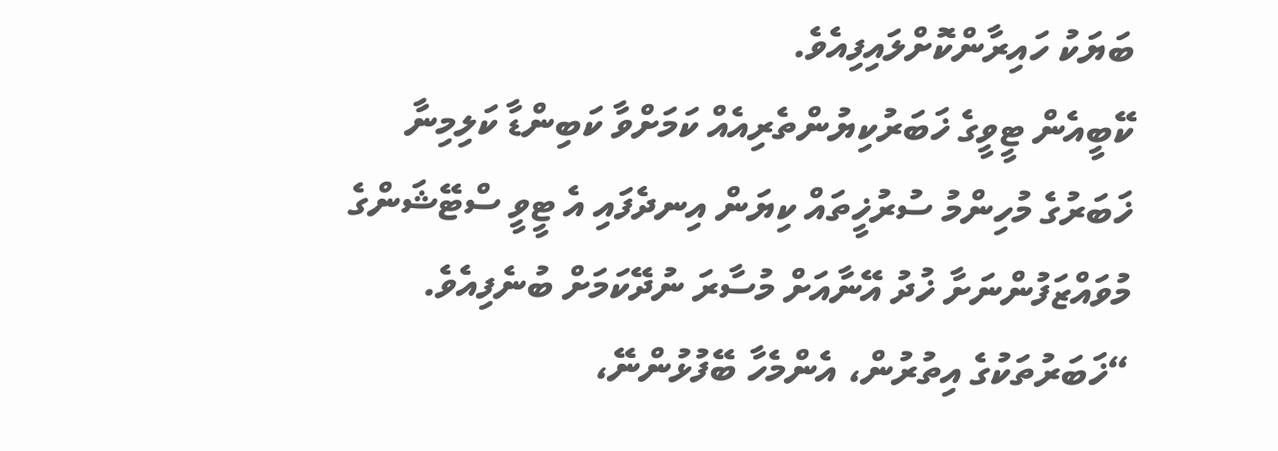ބަޔަކު ހައިރާންކޮށްލައިފިއެވެ.
ކޭބީއެން ޓީވީގެ ޚަބަރުކިޔުންތެރިއެއް ކަމަށްވާ ކަބިންޑާ ކަލިމިނާ ޚަބަރުގެ މުހިންމު ސުރުޚީތައް ކިޔަން އިނދެފައި އެ ޓީވީ ސްޓޭޝަންގެ މުވައްޒަފުންނަށާ ޚުދު އޭނާއަށް މުސާރަ ނުދޭކަމަށް ބުނެފިއެވެ.
“ޚަބަރުތަކުގެ އިތުރުން، އެންމެހާ ބޭފުޅުންނޭ،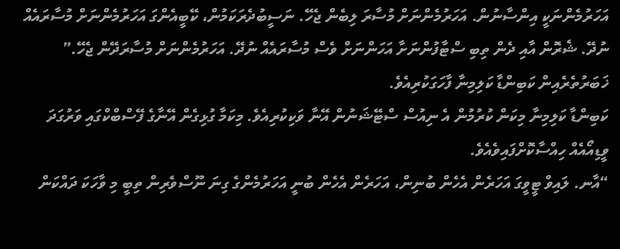އަހަރުމެންނަކީ އިންސާނުން. އަހަރުމެންނަށް މުސާރަ ލިބެން ޖެހޭ. ނަސީބުދެރަކަމުން، ކޭބީއެންގަ އަހަރުމެންނަށް މުސާރައެއް ނުދޭ. ޝެރޮން އާއި ދެން ތިބި ސްޓާފުންނަށާ އަހަންނަށް ވެސް މުސާރައެއް ނުދޭ. އަހަރުމެންނަށް މުސާރަދޭން ޖެހޭ.” ޚަބަރުތެރެއިން ކަބިންޑާ ކަލިމިނާ ފާހަގަކުރިއެވެ.
ކަބިންޑާ ކަލިމިނާ މިކަން ކުރުމުން އެ ނިއުސް ސްޓޭޝަނުން އޭނާ ވަކިކުރިއެވެ. މިކަމާ ގުޅިގެން އޭނާގެ ފޭސްބްކްގައި ވަރުގަދަ ވީޑިއޯއެއް ހިއްސާކޮށްފައިވެއެވެ.
“އާނ. ލައިވް ޓީވީގަ އަހަރެން އެހެން ބުނިން، އަހަރެން އެހެން ބުނީ އަހަރުމެންގެ ގިނަ ނޫސްވެރިން ތިބީ މި ވާހަކަ ދައްކަން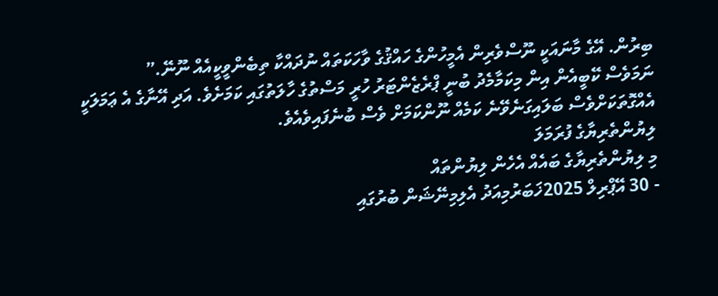ބިރުން. އޭގެ މާނައަކީ ނޫސްވެރިން އެމީހުންގެ ހައްޤުގެ ވާހަކަތައް ނުދައްކާ ތިބެންވީކީއެއް ނޫނޭ.”
ނަމަވެސް ކޭބީއެން އިން މިކަމާމެދު ބުނީ ޕްރެޒެންޓަރު ހުރީ މަސްތުގެ ހާލަތުގައި ކަމަށެވެ. އަދި އޭނާގެ އެ ޢަމަލަކީ އެއްގޮތަކަށްވެސް ބަލައިގަނެވޭނެ ކަމެއް ނޫންކަމަށް ވެސް ބުނެފައިވެއެވެ.
ލިޔުންތެރިޔާގެ ފުރަމަލަ
މި ލިޔުންތެރިޔާގެ ބައެއް އެހެން ލިޔުންތައް
- 30 އޭޕްރިލް 2025ޚަބަރުމިއަދު އެލިމިނޭޝަން ބުރުގައި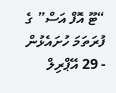“ޓޫ އޮފް އަސް” ގެ ފުރަތަމަ ހުށައެޅުން
- 29 އޭޕްރިލް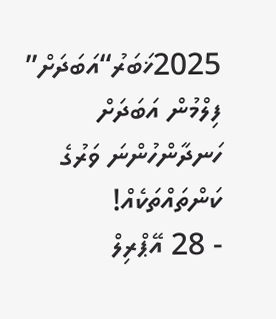2025ޚަބަރު“އަބަދަށް” ފިލްމުން އަބަދަށް ހަނދާންހުންނަ ވަރުގެ ކަންތައްތަކެއް!
- 28 އޭޕްރިލް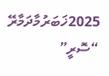2025ޚަބަރުމާދަމާރޭ “ސޮރީ”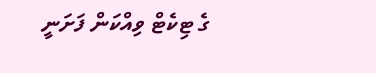ގެ ޓިކެޓް ވިއްކަން ފަށަނީ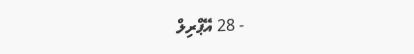- 28 އޭޕްރިލް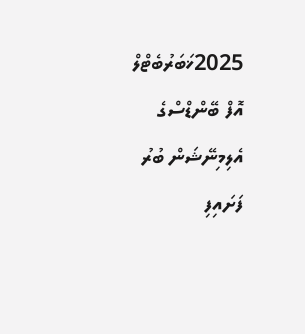2025ޚަބަރުބެޓްލް އޮފް ބޭންޑްސްގެ އެލިމިނޭޝަން ބުރު ފަށައިފި